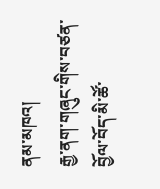ནམ་མཁའ།
རྒྱ་ནག་གཞུང་གིས་བཙན་བྱོལ་བོད་མི་ཚོ་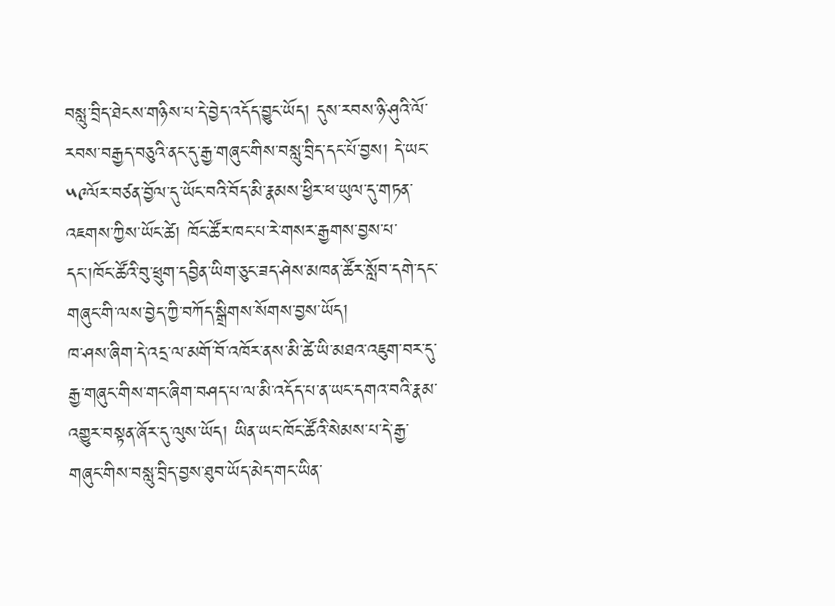བསླུ་བྲིད་ཐེངས་གཉིས་པ་དེ་བྱེད་འདོད་བྱུང་ཡོད། དུས་རབས་ཉི་ཤུའི་ལོ་རབས་བརྒྱད་བཅུའི་ནང་དུ་རྒྱ་གཞུང་གིས་བསླུ་བྲིད་དང་པོ་བྱས། དེ་ཡང་༥༩ལོར་བཙན་བྱོལ་དུ་ཡོང་བའི་བོད་མི་རྣམས་ཕྱིར་ཕ་ཡུལ་དུ་གཏན་འཇགས་ཀྱིས་ཡོང་ཚེ། ཁོང་ཚོར་ཁང་པ་རེ་གསར་རྒྱགས་བྱས་པ་དང་།ཁོང་ཚོའི་བུ་ཕྲུག་དབྱིན་ཡིག་ཅུང་ཟད་ཤེས་མཁན་ཚོར་སློབ་དགེ་དང་གཞུང་གི་ལས་བྱེད་ཀྱི་བཀོད་སྒྲིགས་སོགས་བྱས་ཡོད།
ཁ་ཤས་ཞིག་དེ་འདྲ་ལ་མགོ་བོ་འཁོར་ནས་མི་ཚེ་ཡི་མཐའ་འཇུག་བར་དུ་རྒྱ་གཞུང་གིས་གང་ཞིག་བཤད་པ་ལ་མི་འདོད་པ་ན་ཡང་དགའ་བའི་རྣམ་འགྱུར་བསྟན་ཞོར་དུ་ལུས་ཡོད། ཡིན་ཡང་ཁོང་ཚོའི་སེམས་པ་དེ་རྒྱ་གཞུང་གིས་བསླུ་བྲིད་བྱས་ཐུབ་ཡོད་མེད་གང་ཡིན་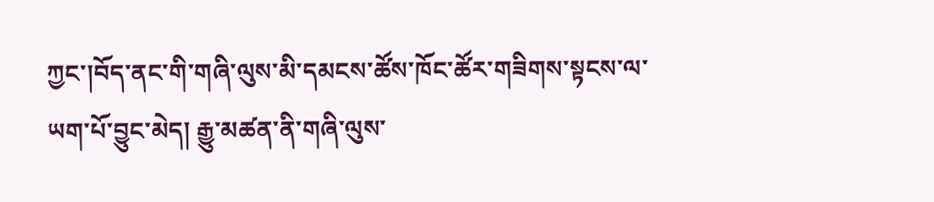ཀྱང་།བོད་ནང་གི་གཞི་ལུས་མི་དམངས་ཚོས་ཁོང་ཚོར་གཟིགས་སྟངས་ལ་ཡག་པོ་བྱུང་མེད། རྒྱུ་མཚན་ནི་གཞི་ལུས་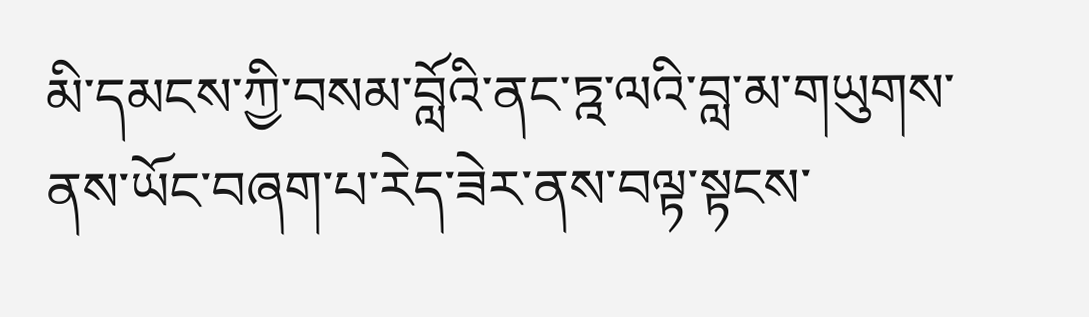མི་དམངས་ཀྱི་བསམ་བློའི་ནང་ཏྰ་ལའི་བླ་མ་གཡུགས་ནས་ཡོང་བཞག་པ་རེད་ཟེར་ནས་བལྟ་སྟངས་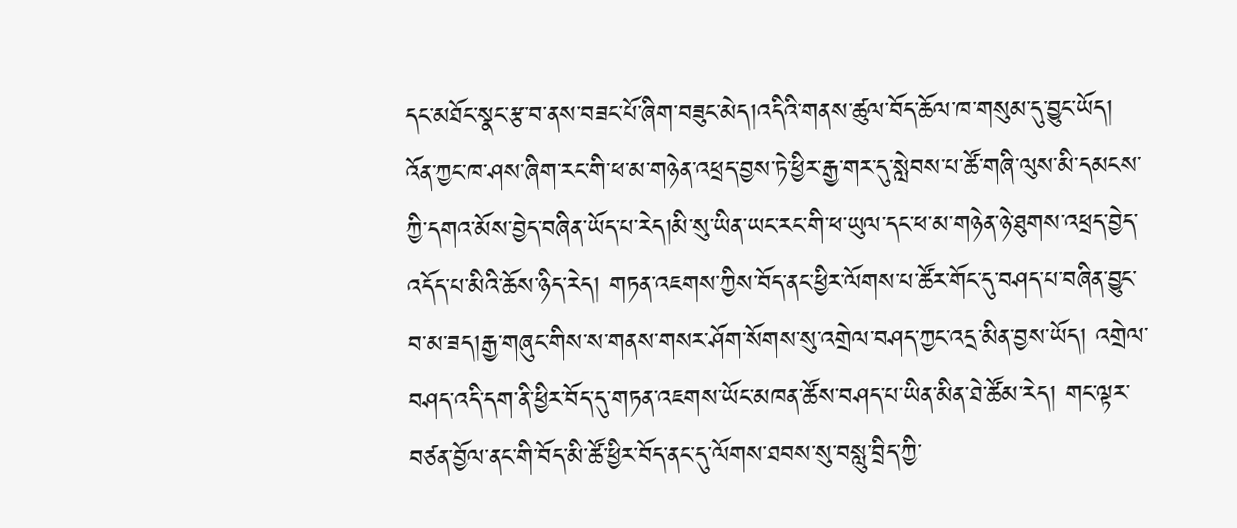དང་མཐོང་སྣང་རྩ་བ་ནས་བཟང་པོ་ཞིག་བཟུང་མེད།འདིའི་གནས་ཚུལ་བོད་ཆོལ་ཁ་གསུམ་དུ་བྱུང་ཡོད།
འོན་ཀྱང་ཁ་ཤས་ཞིག་རང་གི་ཕ་མ་གཉེན་འཕྲད་བྱས་ཏེ་ཕྱིར་རྒྱ་གར་དུ་སླེབས་པ་ཚོ་གཞི་ལུས་མི་དམངས་ཀྱི་དགའ་མོས་བྱེད་བཞིན་ཡོད་པ་རེད།མི་སུ་ཡིན་ཡང་རང་གི་ཕ་ཡུལ་དང་ཕ་མ་གཉེན་ཉེ་ཐུགས་འཕྲད་བྱེད་འདོད་པ་མིའི་ཆོས་ཉིད་རེད། གཏན་འཇགས་ཀྱིས་བོད་ནང་ཕྱིར་ལོགས་པ་ཚོར་གོང་དུ་བཤད་པ་བཞིན་བྱུང་བ་མ་ཟད།རྒྱ་གཞུང་གིས་ས་གནས་གསར་ཤོག་སོགས་སུ་འགྲེལ་བཤད་ཀྱང་འདྲ་མིན་བྱས་ཡོད། འགྲེལ་བཤད་འདི་དག་ནི་ཕྱིར་བོད་དུ་གཏན་འཇགས་ཡོང་མཁན་ཚོས་བཤད་པ་ཡིན་མིན་ཐེ་ཚོམ་རེད། གང་ལྟར་བཙན་བྱོལ་ནང་གི་བོད་མི་ཚོ་ཕྱིར་བོད་ནང་དུ་ལོགས་ཐབས་སུ་བསླུ་བྲིད་ཀྱི་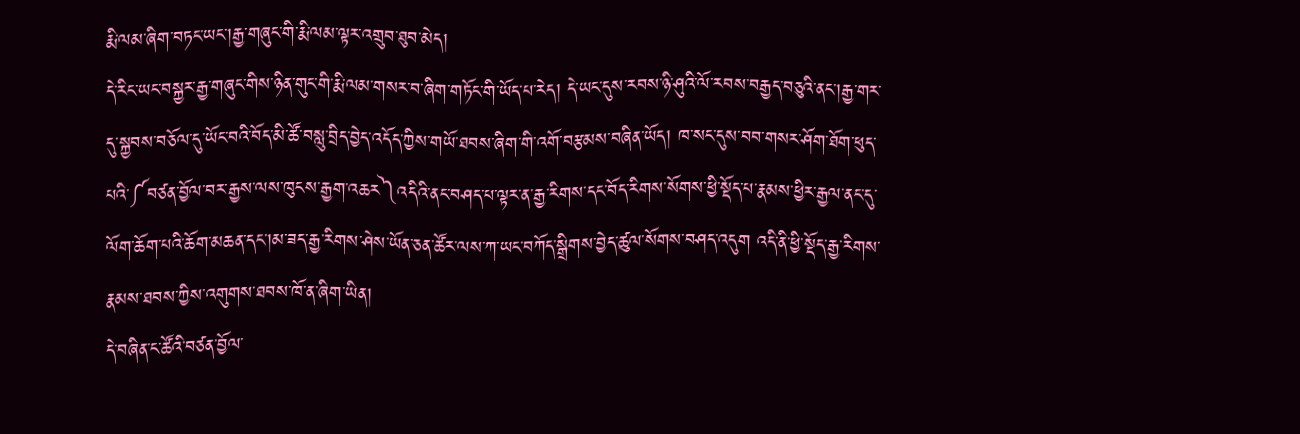རྨི་ལམ་ཞིག་བཏང་ཡང་།རྒྱ་གཞུང་གི་རྨི་ལམ་ལྟར་འགྲུབ་ཐུབ་མེད།
དེ་རིང་ཡང་བསྐྱར་རྒྱ་གཞུང་གིས་ཉིན་གུང་གི་རྨི་ལམ་གསར་བ་ཞིག་གཏོང་གི་ཡོད་པ་རེད། དེ་ཡང་དུས་རབས་ཉི་ཤུའི་ལོ་རབས་བརྒྱད་བཅུའི་ནང་།རྒྱ་གར་དུ་སྐྱབས་བཅོལ་དུ་ཡོང་བའི་བོད་མི་ཚོ་བསླུ་བྲིད་བྱེད་འདོད་ཀྱིས་གཡོ་ཐབས་ཞིག་གི་འགོ་བརྩམས་བཞིན་ཡོད། ཁ་སང་དུས་བབ་གསར་ཤོག་ཐོག་ཕུད་པའི་༼བཙན་བྱོལ་བར་རྒྱས་ལས་ཁུངས་རྒྱག་འཆར༽འདིའི་ནང་བཤད་པ་ལྟར་ན་རྒྱ་རིགས་དང་བོད་རིགས་སོགས་ཕྱི་སྡོད་པ་རྣམས་ཕྱིར་རྒྱལ་ནང་དུ་ལོག་ཆོག་པའི་ཆོག་མཆན་དང་།མ་ཟད་རྒྱ་རིགས་ཤེས་ཡོན་ཅན་ཚོར་ལས་ཀ་ཡང་བཀོད་སྒྲིགས་བྱེད་ཚུལ་སོགས་བཤད་འདུག འདི་ནི་ཕྱི་སྡོད་རྒྱ་རིགས་རྣམས་ཐབས་ཀྱིས་འགུགས་ཐབས་ཁོ་ན་ཞིག་ཡིན།
དེ་བཞིན་ང་ཚོའི་བཙན་བྱོལ་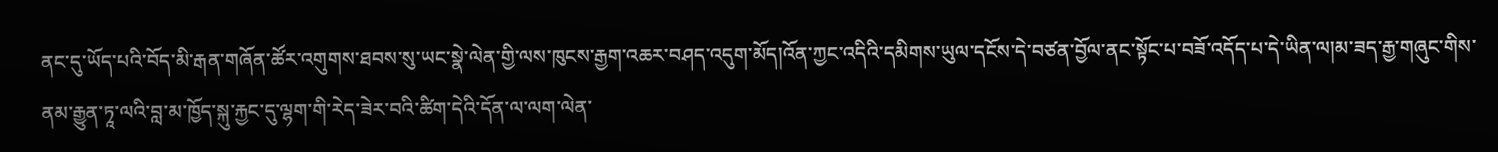ནང་དུ་ཡོད་པའི་བོད་མི་རྒན་གཞོན་ཚོར་འགུགས་ཐབས་སུ་ཡང་སྣེ་ལེན་གྱི་ལས་ཁུངས་རྒྱག་འཆར་བཤད་འདུག་མོད།འོན་ཀྱང་འདིའི་དམིགས་ཡུལ་དངོས་དེ་བཙན་བྱོལ་ནང་སྟོང་པ་བཟོ་འདོད་པ་དེ་ཡིན་ལ།མ་ཟད་རྒྱ་གཞུང་གིས་ནམ་རྒྱུན་ཏཱ་ལའི་བླ་མ་ཁྱོད་སྐུ་རྐྱང་དུ་ལྷག་གི་རེད་ཟེར་བའི་ཚིག་དེའི་དོན་ལ་ལག་ལེན་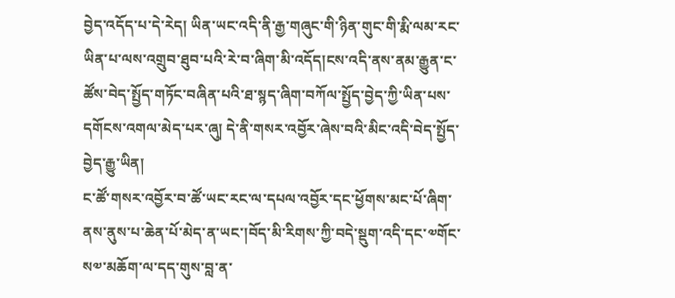བྱེད་འདོད་པ་དེ་རེད། ཡིན་ཡང་འདི་ནི་རྒྱ་གཞུང་གི་ཉིན་གུང་གི་རྨི་ལམ་རང་ཡིན་པ་ལས་འགྲུབ་ཐུབ་པའི་རེ་བ་ཞིག་མི་འདོད།ངས་འདི་ནས་ནམ་རྒྱུན་ང་ཚོས་བེད་སྤྱོད་གཏོང་བཞིན་པའི་ཐ་སྙད་ཞིག་བཀོལ་སྤྱོད་བྱེད་ཀྱི་ཡིན་པས་དགོངས་འགལ་མེད་པར་ཞུ། དེ་ནི་གསར་འབྱོར་ཞེས་བའི་མིང་འདི་བེད་སྤྱོད་བྱེད་རྒྱུ་ཡིན།
ང་ཚོ་གསར་འབྱོར་བ་ཚོ་ཡང་རང་ལ་དཔལ་འབྱོར་དང་ཕྱོགས་མང་པོ་ཞིག་ནས་ནུས་པ་ཆེན་པོ་མེད་ན་ཡང་།བོད་མི་རིགས་ཀྱི་བདེ་སྡུག་འདི་དང་༧གོང་ས༧་མཆོག་ལ་དད་གུས་བླ་ན་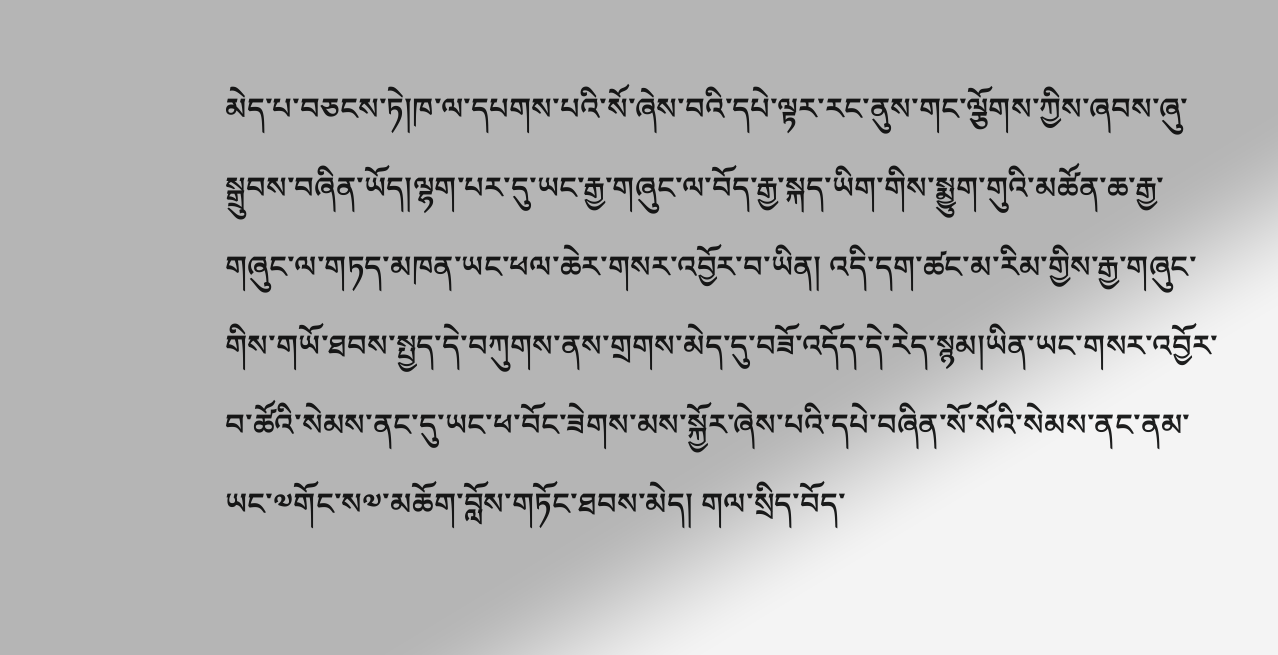མེད་པ་བཅངས་ཏེ།ཁ་ལ་དཔགས་པའི་སོ་ཞེས་བའི་དཔེ་ལྟར་རང་ནུས་གང་ལྕོགས་ཀྱིས་ཞབས་ཞུ་སྒྲུབས་བཞིན་ཡོད།ལྷག་པར་དུ་ཡང་རྒྱ་གཞུང་ལ་བོད་རྒྱ་སྐད་ཡིག་གིས་སྨྱུག་གུའི་མཚོན་ཆ་རྒྱ་གཞུང་ལ་གཏད་མཁན་ཡང་ཕལ་ཆེར་གསར་འབྱོར་བ་ཡིན། འདི་དག་ཚང་མ་རིམ་གྱིས་རྒྱ་གཞུང་གིས་གཡོ་ཐབས་སྤྱད་དེ་བཀུགས་ནས་གྲགས་མེད་དུ་བཟོ་འདོད་དེ་རེད་སྙམ།ཡིན་ཡང་གསར་འབྱོར་བ་ཚོའི་སེམས་ནང་དུ་ཡང་ཕ་བོང་ཟེགས་མས་སྐྱོར་ཞེས་པའི་དཔེ་བཞིན་སོ་སོའི་སེམས་ནང་ནམ་ཡང་༧གོང་ས༧་མཆོག་བློས་གཏོང་ཐབས་མེད། གལ་སྲིད་བོད་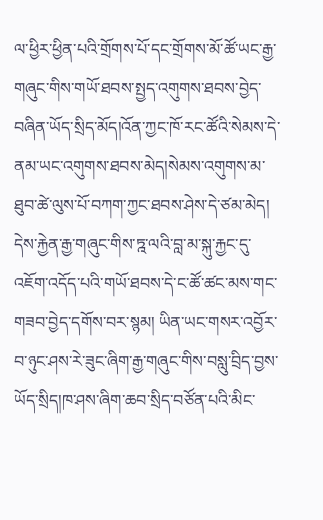ལ་ཕྱིར་ཕྱིན་པའི་གྲོགས་པོ་དང་གྲོགས་མོ་ཚོ་ཡང་རྒྱ་གཞུང་གིས་གཡོ་ཐབས་སྤྱད་འགུགས་ཐབས་བྱེད་བཞིན་ཡོད་སྲིད་མོད།འོན་ཀྱང་ཁོ་རང་ཚོའི་སེམས་དེ་ནམ་ཡང་འགུགས་ཐབས་མེད།སེམས་འགུགས་མ་ཐུབ་ཚེ་ལུས་པོ་བཀག་ཀྱང་ཐབས་ཤེས་དེ་ཙམ་མེད།
དེས་རྐྱེན་རྒྱ་གཞུང་གིས་ཏྰ་ལའི་བླ་མ་སྐུ་རྐྱང་དུ་འཇོག་འདོད་པའི་གཡོ་ཐབས་དེ་ང་ཚོ་ཚང་མས་གང་གཟབ་བྱེད་དགོས་བར་སྙམ། ཡིན་ཡང་གསར་འབྱོར་བ་ཉུང་ཤས་རེ་ཟུང་ཞིག་རྒྱ་གཞུང་གིས་བསླུ་བྲིད་བྱས་ཡོད་སྲིད།ཁ་ཤས་ཞིག་ཆབ་སྲིད་བཙོན་པའི་མིང་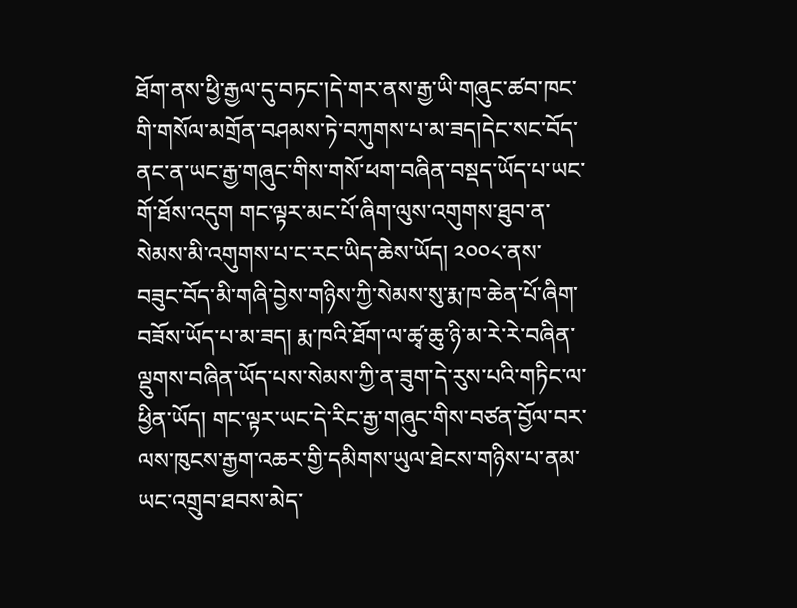ཐོག་ནས་ཕྱི་རྒྱལ་དུ་བཏང་།དེ་གར་ནས་རྒྱ་ཡི་གཞུང་ཚབ་ཁང་གི་གསོལ་མགྲོན་བཤམས་ཏེ་བཀུགས་པ་མ་ཟད།དེང་སང་བོད་ནང་ན་ཡང་རྒྱ་གཞུང་གིས་གསོ་ཕག་བཞིན་བསྡད་ཡོད་པ་ཡང་གོ་ཐོས་འདུག གང་ལྟར་མང་པོ་ཞིག་ལུས་འགུགས་ཐུབ་ན་སེམས་མི་འགུགས་པ་ང་རང་ཡིད་ཆེས་ཡོད། ༢༠༠༨་ནས་བཟུང་བོད་མི་གཞི་བྱེས་གཉིས་ཀྱི་སེམས་སུ་རྨ་ཁ་ཆེན་པོ་ཞིག་བཟོས་ཡོད་པ་མ་ཟད། རྨ་ཁའི་ཐོག་ལ་ཚྭ་ཆུ་ཉི་མ་རེ་རེ་བཞིན་ལྡུགས་བཞིན་ཡོད་པས་སེམས་ཀྱི་ན་ཟུག་དེ་རུས་པའི་གཏིང་ལ་ཕྱིན་ཡོད། གང་ལྟར་ཡང་དེ་རིང་རྒྱ་གཞུང་གིས་བཙན་བྱོལ་བར་ལས་ཁུངས་རྒྱག་འཆར་གྱི་དམིགས་ཡུལ་ཐེངས་གཉིས་པ་ནམ་ཡང་འགྲུབ་ཐབས་མེད་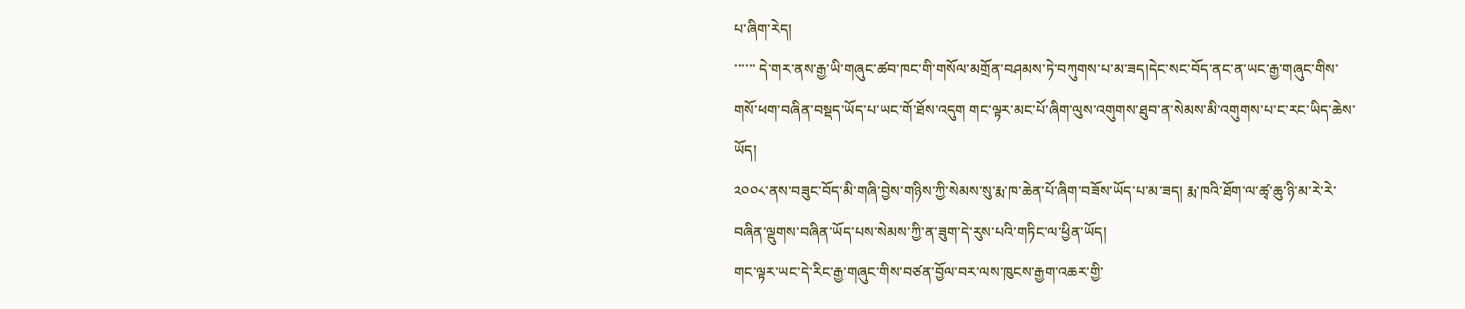པ་ཞིག་རེད།
་་་་་་ དེ་གར་ནས་རྒྱ་ཡི་གཞུང་ཚབ་ཁང་གི་གསོལ་མགྲོན་བཤམས་ཏེ་བཀུགས་པ་མ་ཟད།དེང་སང་བོད་ནང་ན་ཡང་རྒྱ་གཞུང་གིས་གསོ་ཕག་བཞིན་བསྡད་ཡོད་པ་ཡང་གོ་ཐོས་འདུག གང་ལྟར་མང་པོ་ཞིག་ལུས་འགུགས་ཐུབ་ན་སེམས་མི་འགུགས་པ་ང་རང་ཡིད་ཆེས་ཡོད།
༢༠༠༨་ནས་བཟུང་བོད་མི་གཞི་བྱེས་གཉིས་ཀྱི་སེམས་སུ་རྨ་ཁ་ཆེན་པོ་ཞིག་བཟོས་ཡོད་པ་མ་ཟད། རྨ་ཁའི་ཐོག་ལ་ཚྭ་ཆུ་ཉི་མ་རེ་རེ་བཞིན་ལྡུགས་བཞིན་ཡོད་པས་སེམས་ཀྱི་ན་ཟུག་དེ་རུས་པའི་གཏིང་ལ་ཕྱིན་ཡོད།
གང་ལྟར་ཡང་དེ་རིང་རྒྱ་གཞུང་གིས་བཙན་བྱོལ་བར་ལས་ཁུངས་རྒྱག་འཆར་གྱི་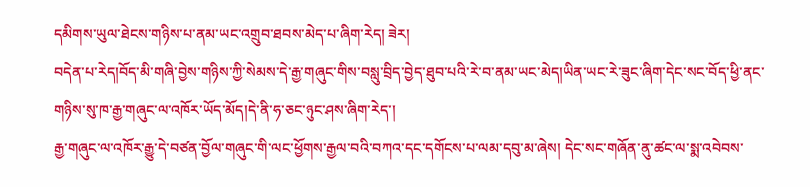དམིགས་ཡུལ་ཐེངས་གཉིས་པ་ནམ་ཡང་འགྲུབ་ཐབས་མེད་པ་ཞིག་རེད། ཟེར།
བདེན་པ་རེད།བོད་མི་གཞི་བྱེས་གཉིས་ཀྱི་སེམས་དེ་རྒྱ་གཞུང་གིས་བསླུ་བྲིད་བྱེད་ཐུབ་པའི་རེ་བ་ནམ་ཡང་མེད།ཡིན་ཡང་རེ་ཟུང་ཞིག་དེང་སང་བོད་ཕྱི་ནང་གཉིས་སུ་ཁ་རྒྱ་གཞུང་ལ་འཁོར་ཡོད་མོད།དེ་ནི་ཧ་ཅང་ཉུང་ཤས་ཞིག་རེད་།
རྒྱ་གཞུང་ལ་འཁོར་རྒྱུ་དེ་བཙན་བྱོལ་གཞུང་གི་ལང་ཕྱོགས་རྒྱལ་བའི་བཀའ་དང་དགོངས་པ་ལམ་དབུ་མ་ཞེས། དེང་སང་གཞོན་ནུ་ཚང་ལ་སྨ་འབེབས་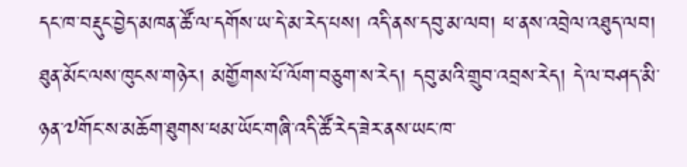དང་ཁ་བརྡུང་བྱེད་མཁན་ཚོ་ལ་དགོས་ཡ་དེ་མ་རེད་པས། འདི་ནས་དབུ་མ་ལབ། ཕ་ནས་འབྲེལ་འཐུད་ལབ། ཐུན་མོང་ལས་ཁུངས་གཉེར། མགྱོགས་པོ་ལོག་བཅུག་ས་རེད། དབུ་མའི་གྲུབ་འབྲས་རེད། དེ་ལ་བཤད་མི་ཉན་༧གོང་ས་མཆོག་ཐུགས་ཕམ་ཡོང་གཞི་འདི་ཚོ་རེད་ཟེར་ནས་ཡང་ཁ་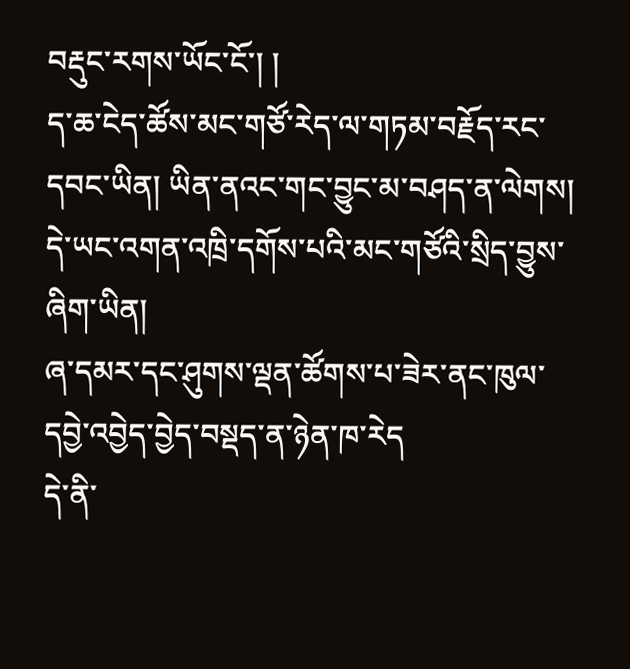བརྡུང་རགས་ཡོང་ངོ་། །
ད་ཆ་ངེད་ཚོས་མང་གཙོ་རེད་ལ་གཏམ་བརྗོད་རང་དབང་ཡིན། ཡིན་ནའང་གང་བྱུང་མ་བཤད་ན་ལེགས། དེ་ཡང་འགན་འཁྲི་དགོས་པའི་མང་གཙོའི་སྲིད་བྱུས་ཞིག་ཡིན།
ཞ་དམར་དང་ཤུགས་ལྡན་ཚོགས་པ་ཟེར་ནང་ཁུལ་དབྱེ་འབྱེད་བྱེད་བསྡད་ན་ཉེན་ཁ་རེད
དེ་ནི་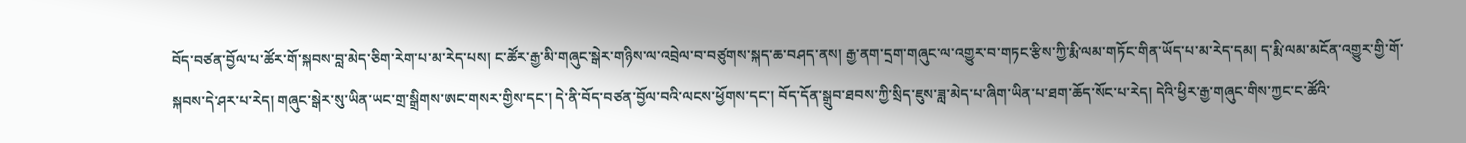བོད་བཙན་བྱོལ་པ་ཚོར་གོ་སྐབས་བླ་མེད་ཅིག་རེག་པ་མ་རེད་པས། ང་ཚོར་རྒྱ་མི་གཞུང་སྒེར་གཉིས་ལ་འབྲེལ་བ་བཙུགས་སྐད་ཆ་བཤད་ནས། རྒྱ་ནག་དྲག་གཞུང་ལ་འགྱུར་བ་གཏང་རྩིས་ཀྱི་རྨི་ལམ་གཏོང་གིན་ཡོད་པ་མ་རེད་དམ། ད་རྨི་ལམ་མངོན་འགྱུར་གྱི་གོ་སྐབས་དེ་ཤར་པ་རེད། གཞུང་སྒེར་སུ་ཡིན་ཡང་གྲ་སྒྲིགས་ཨང་གསར་གྱིས་དང་། དེ་ནི་བོད་བཙན་བྱོལ་བའི་ལངས་ཕྱོགས་དང་། བོད་དོན་སྒྲུབ་ཐབས་ཀྱི་སྲིད་ཇུས་ཟླ་མེད་པ་ཞིག་ཡིན་པ་ཐག་ཆོད་སོང་པ་རེད། དེའི་ཕྱིར་རྒྱ་གཞུང་གིས་ཀྱང་ང་ཚོའི་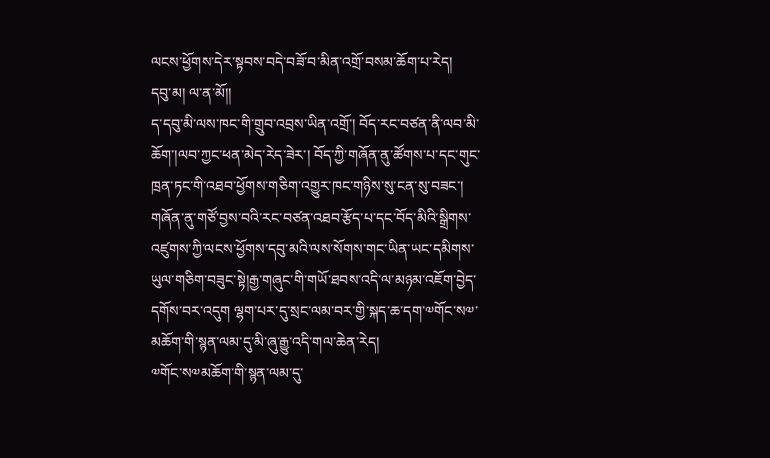ལངས་ཕྱོགས་དེར་སྟབས་བདེ་བཟོ་བ་མིན་འགྲོ་བསམ་ཆོག་པ་རེད།
དབུ་མ། ལ་ན་མོ།།
ད་དབུ་མི་ལས་ཁང་གི་གྲུབ་འབྲས་ཡིན་འགྲོ་། བོད་རང་བཙན་ནི་ལབ་མི་ཆོག་།ལབ་ཀྱང་ཕན་མེད་རེད་ཟེར་། བོད་ཀྱི་གཞོན་ནུ་ཚོགས་པ་དང་གུང་ཁྲན་ཏང་གི་འཐབ་ཕྱོགས་གཅིག་འགྱུར་ཁང་གཉིས་སུ་ངན་སུ་བཟང་།
གཞོན་ནུ་གཙོ་བྱས་བའི་རང་བཙན་འཐབ་རྩོད་པ་དང་བོད་མིའི་སྒྲིགས་འཛུགས་ཀྱི་ལངས་ཕྱོགས་དབུ་མའི་ལས་སོགས་གང་ཡིན་ཡང་དམིགས་ཡུལ་གཅིག་བཟུང་སྟེ།རྒྱ་གཞུང་གི་གཡོ་ཐབས་འདི་ལ་མཉམ་འཇོག་བྱེད་དགོས་བར་འདུག ལྷག་པར་དུ་སྲང་ལམ་བར་གྱི་སྐད་ཆ་དག་༧གོང་ས༧་མཆོག་གི་སྙན་ལམ་དུ་མི་ཞུ་རྒྱུ་འདི་གལ་ཆེན་རེད།
༧གོང་ས༧མཆོག་གི་སྙན་ལམ་དུ་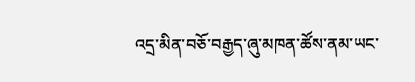འདྲ་མིན་བཅོ་བརྒྱད་ཞུ་མཁན་ཚོས་ནམ་ཡང་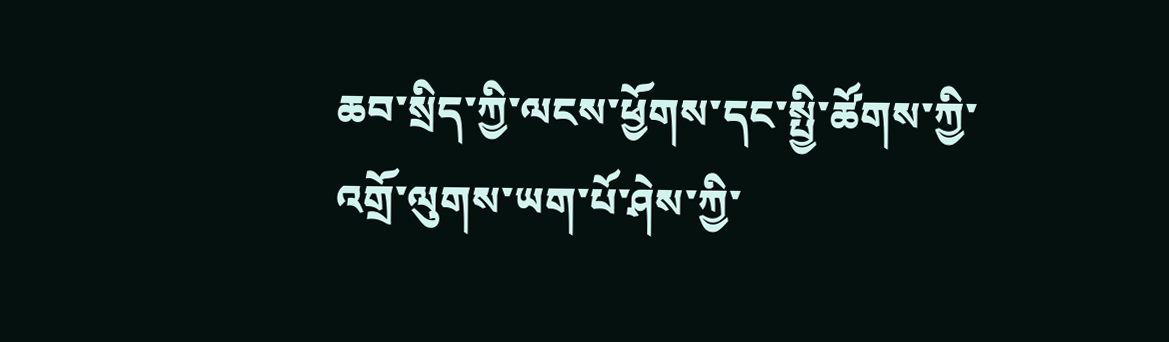ཆབ་སྲིད་ཀྱི་ལངས་ཕྱོགས་དང་སྤྱི་ཚོགས་ཀྱི་འགྲོ་ལུགས་ཡག་པོ་ཤེས་ཀྱི་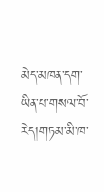མེད་མཁན་དག་ཡིན་པ་གསལ་བོ་རེད།གཏམ་མི་ཁ་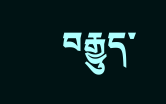བརྒྱུད་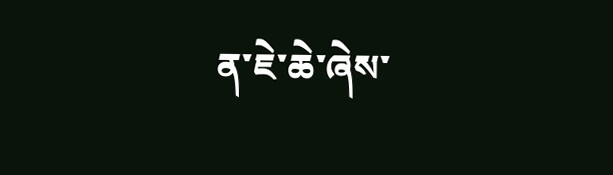ན་ཇེ་ཆེ་ཞེས་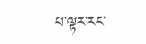པ་ལྟར་རང་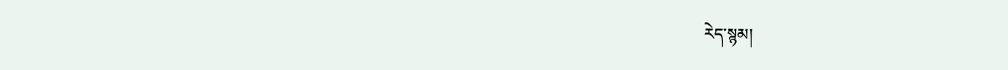རེད་སྙམ།